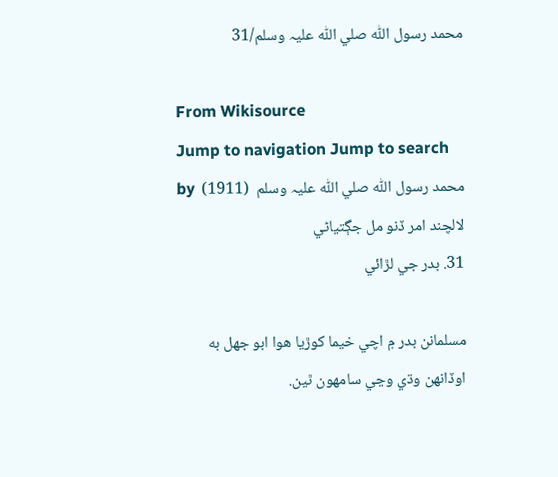محمد رسول اللّٰہ صلي اللّٰہ عليہ وسلم/31

From Wikisource
Jump to navigation Jump to search
محمد رسول اللّٰہ صلي اللّٰہ عليہ وسلم  (1911)  by لالچند امر ڏنو مل جڳتياڻي
31. بدر جي لڙائي

مسلمانن بدر ۾ اچي خيما کوڙيا هوا ابو جهل به اوڏانهن وڌي وڃي سامهون ٿين.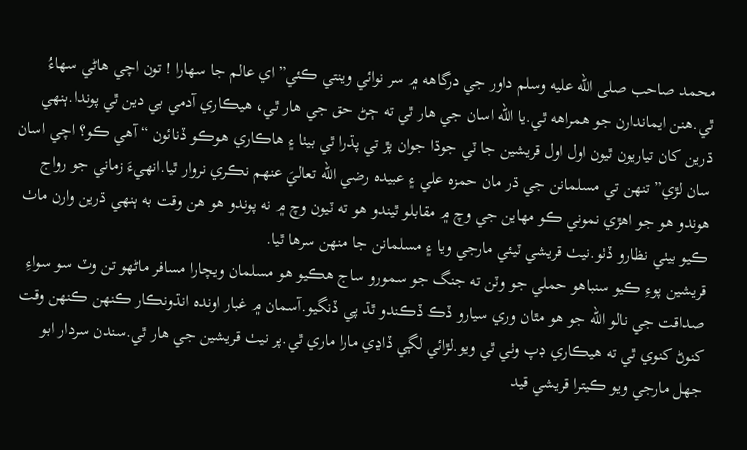محمد صاحب صلى الله عليه وسلم داور جي درگاهه ۾ سر نوائي وينتي ڪئي”اي عالم جا سهارا ! تون اچي هاڻي سهاءُ ٿي.هنن ايماندارن جو همراهه ٿي.يا الله اسان جي هار ٿي ته ڄڻ حق جي هار ٿي، هيڪاري آدمي بي دين ٿي پوندا.ٻنهي ڌرين کان تياريون ٿيون اول اول قريشين جا ٽي جوڌا جوان پڙ تي پڌرا ٿي بيٺا ۽ هاڪاري هوڪو ڏنائون “ آهي ڪو؟ اچي اسان سان لڙي” تنهن تي مسلمانن جي ڌر مان حمزه علي ۽ عبيده رضي الله تعاليَ عنهم نڪري نروار ٿيا.انهيءَ زماني جو رواج هوندو هو جو اهڙي نموني ڪو مهاين جي وچ ۾ مقابلو ٿيندو هو ته ٽيون وچ ۾ نه پوندو هو هن وقت به ٻنهي ڌرين وارن ماٺ ڪيو بيٺي نظارو ڏٺو.نيٺ قريشي ٽيئي مارجي ويا ۽ مسلمانن جا منهن سرها ٿيا.
قريشين پوءِ ڪيو سنباهو حملي جو وٽن ته جنگ جو سمورو ساج هڪيو هو مسلمان ويچارا مسافر ماڻهو تن وٽ سو سواءِ صداقت جي نالو الله جو هو مٿان وري سيارو ڏڪ ڏڪندو ٿڌ پي ڏنگيو.آسمان ۾ غبار اونده انڌونڪار ڪنهن ڪنهن وقت کنوڻ کنوي ٿي ته هيڪاري ڊپ وٺي ٿي ويو.لڙائي لڳي ڏاڍي مارا ماري ٿي.پر نيٺ قريشين جي هار ٿي.سندن سردار ابو جهل مارجي ويو ڪيترا قريشي قيد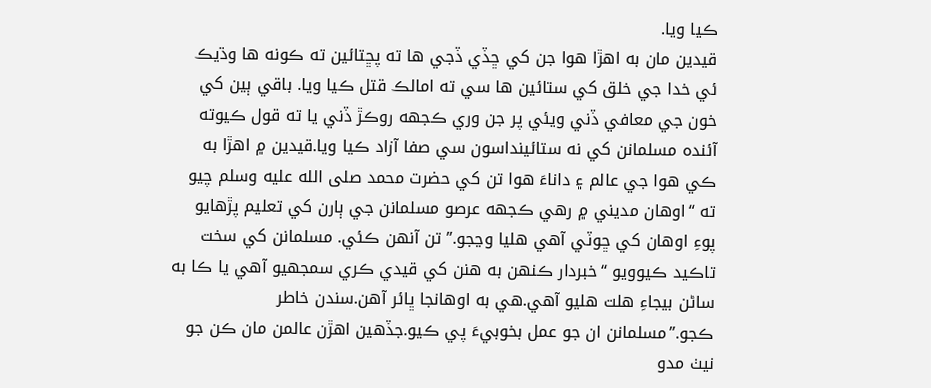ڪيا ويا.
قيدين مان به اهڙا هوا جن کي ڇڏي ڏجي ها ته پڇتائين ته ڪونه ها وڌيڪ ئي خدا جي خلق کي ستائين ها سي ته امالڪ قتل ڪيا ويا. باقي ٻين کي خون جي معافي ڏني ويئي پر جن وري ڪجهه روڪڙ ڏني يا ته قول ڪيوته آئنده مسلمانن کي نه ستائينداسون سي صفا آزاد ڪيا ويا.قيدين ۾ اهڙا به ڪي هوا جي عالم ۽ داناءَ هوا تن کي حضرت محمد صلى الله عليه وسلم چيو ته “اوهان مديني ۾ رهي ڪجهه عرصو مسلمانن جي ٻارن کي تعليم پڙهايو پوءِ اوهان کي ڇوٽي آهي هليا وڃجو.” تن آنهن ڪئي. مسلمانن کي سخت تاڪيد ڪيوويو “خبردار ڪنهن به هنن کي قيدي ڪري سمجهيو آهي يا ڪا به ساڻن بيجاءِ هلت هليو آهي.هي به اوهانجا ڀائر آهن.سندن خاطر ڪجو.”مسلمانن ان جو عمل بخوبيءَ پي ڪيو.جڏهين اهڙن عالمن مان ڪن جو نيٺ مدو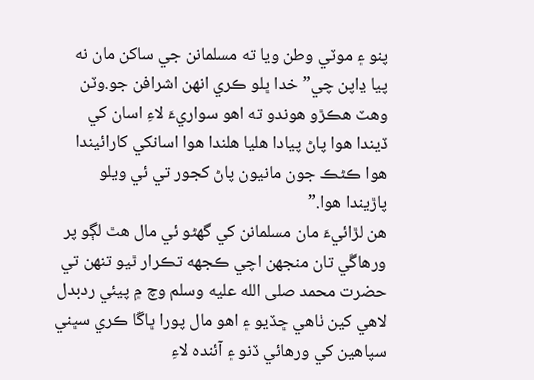پنو ۽ موٽي وطن ويا ته مسلمانن جي ساکن مان نه پيا ڍاپن چي” خدا ڀلو ڪري انهن اشرافن جو.وٽن وهٽ هڪڙو هوندو ته اهو سواريءَ لاءِ اسان کي ڏيندا هوا پاڻ پيادا هليا هلندا هوا اسانکي کارائيندا هوا ڪڻڪ جون مانيون پاڻ کجور تي ئي ويلو پاڙيندا هوا.”
هن لڙائيءَ مان مسلمانن کي گهڻو ئي مال هٿ لڳو پر ورهاڱي تان منجهن اچي ڪجهه تڪرار ٿيو تنهن تي حضرت محمد صلى الله عليه وسلم وچ ۾ پيئي ردبدل لاهي کين ٺاهي ڇڏيو ۽ اهو مال پورا ڀاڱا ڪري سڀني سپاهين کي ورهائي ڏنو ۽ آئنده لاءِ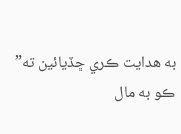به هدايت ڪري ڇڏيائين ته” ڪو به مال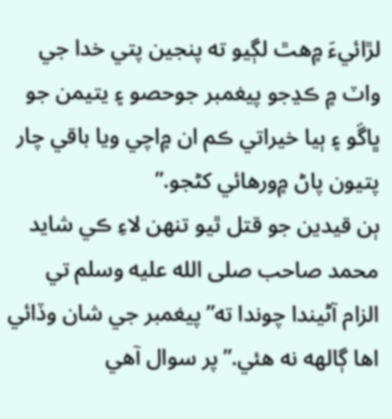لڙائيءَ ۾هٿ لڳيو ته پنجين پتي خدا جي واٽ ۾ ڪڍجو پيغمبر جوحصو ۽ يتيمن جو ڀاڱو ۽ ٻيا خيراتي ڪم ان ۾اچي ويا باقي چار پتيون پاڻ ۾ورهائي کڻجو.”
ٻن قيدين جو قتل ٿيو تنهن لاءِ ڪي شايد محمد صاحب صلى الله عليه وسلم تي الزام آڻيندا چوندا ته”پيغمبر جي شان وڏائي اها ڳالهه نه هئي.”پر سوال آهي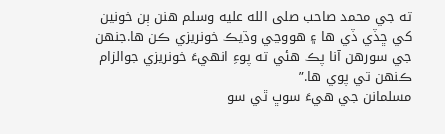ته جي محمد صاحب صلى الله عليه وسلم هنن ٻن خونين کي ڇڏي ڏي ها ۽ هووڃي وڌيڪ خونريزي ڪن ها.جنهن جي سورهن آنا پڪ هئي ته پوءِ انهيءَ خونريزي جوالزام ڪنهن تي پوي ها.”
مسلمانن جي هيءَ سوڀ ٿي سو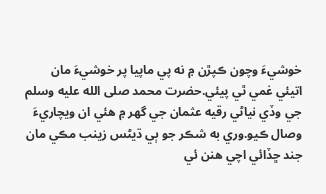خوشيءَ وچون ڪپڙن ۾ نه پي ماپيا پر خوشيءَ مان اتيئي غمي ٿي پيئي.حضرت محمد صلى الله عليه وسلم جي وڏي نياڻي رقيه عثمان جي گهر ۾ هئي ان ويچاريءَ وصال ڪيو.وري به شڪر جو ٻي ڌيڻس زينب مڪي مان جند ڇڏائي اچي هنن ئي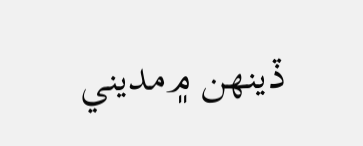ڏينهن ۾مديني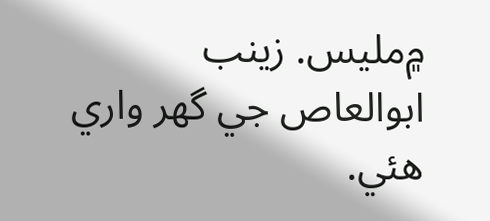۾مليس. زينب ابوالعاص جي گهر واري هئي.